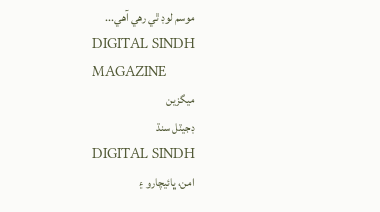موسم لوڊ ٿي رهي آهي...
DIGITAL SINDH
MAGAZINE
ميگزين
ڊجيٽل سنڌ
DIGITAL SINDH
امن، ڀائيچارو ۽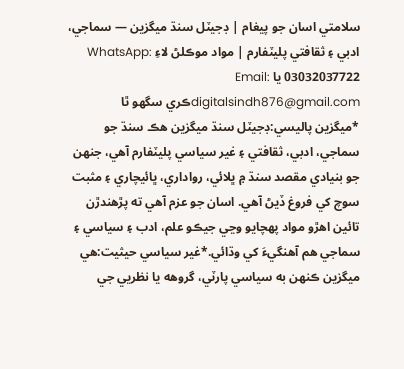سلامتي اسان جو پيغام | ڊجيٽل سنڌ ميگزين — سماجي، ادبي ۽ ثقافتي پليٽفارم | مواد موڪلڻ لاءِ WhatsApp: 03032037722 يا Email: digitalsindh876@gmail.comڪري سگهو ٿا
*ميگزين پاليسي:ڊجيٽل سنڌ ميگزين هڪ سنڌ جو سماجي، ادبي، ثقافتي ۽ غير سياسي پليٽفارم آهي، جنهن جو بنيادي مقصد سنڌ ۾ ڀلائي، رواداري، ڀائيچاري ۽ مثبت سوچ کي فروغ ڏيڻ آهي. اسان جو عزم آهي ته پڙهندڙن تائين اهڙو مواد پهچايو وڃي جيڪو علم، ادب ۽ سياسي ۽ سماجي هم آهنگيءَ کي وڌائي.*غير سياسي حيثيت:هي ميگزين ڪنهن به سياسي پارٽي، گروهه يا نظريي جي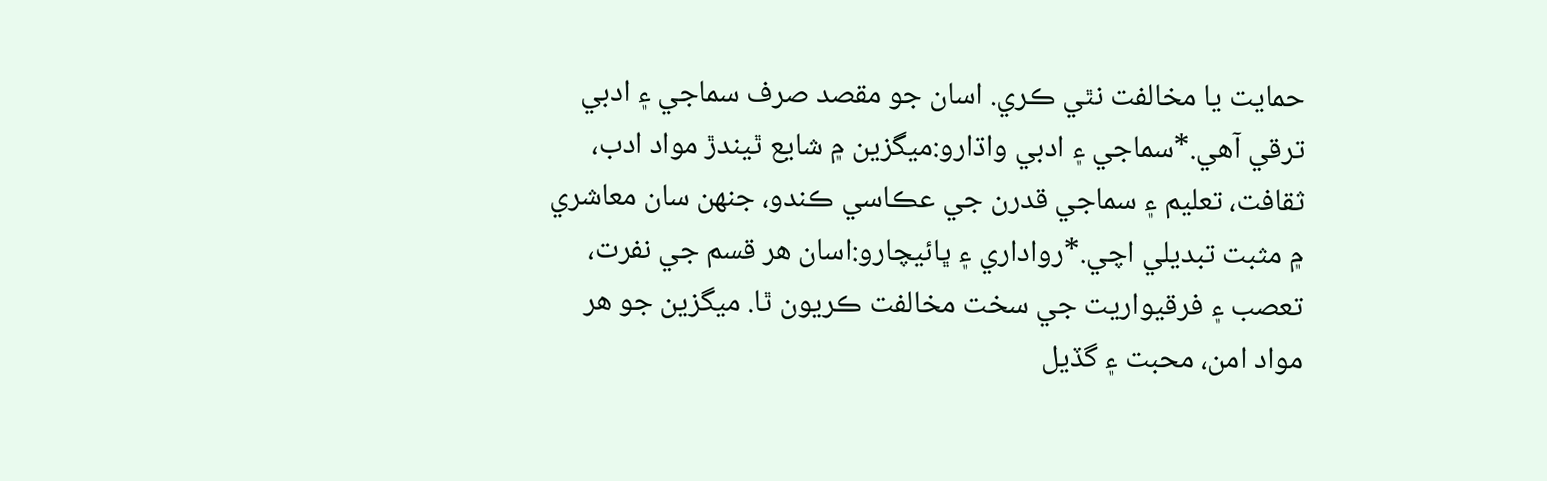حمايت يا مخالفت نٿي ڪري. اسان جو مقصد صرف سماجي ۽ ادبي ترقي آهي.*سماجي ۽ ادبي واڌارو:ميگزين ۾ شايع ٿيندڙ مواد ادب، ثقافت، تعليم ۽ سماجي قدرن جي عڪاسي ڪندو، جنهن سان معاشري ۾ مثبت تبديلي اچي.*رواداري ۽ ڀائيچارو:اسان هر قسم جي نفرت، تعصب ۽ فرقيواريت جي سخت مخالفت ڪريون ٿا. ميگزين جو هر مواد امن، محبت ۽ گڏيل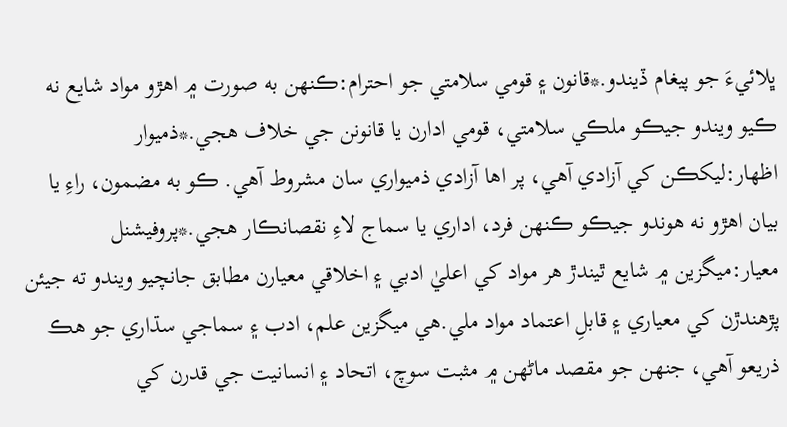ڀلائيءَ جو پيغام ڏيندو.*قانون ۽ قومي سلامتي جو احترام:ڪنهن به صورت ۾ اهڙو مواد شايع نه ڪيو ويندو جيڪو ملڪي سلامتي، قومي ادارن يا قانونن جي خلاف هجي.*ذميوار اظهار:ليکڪن کي آزادي آهي، پر اها آزادي ذميواري سان مشروط آهي. ڪو به مضمون، راءِ يا بيان اهڙو نه هوندو جيڪو ڪنهن فرد، اداري يا سماج لاءِ نقصانڪار هجي.*پروفيشنل معيار:ميگزين ۾ شايع ٿيندڙ هر مواد کي اعليٰ ادبي ۽ اخلاقي معيارن مطابق جانچيو ويندو ته جيئن پڙهندڙن کي معياري ۽ قابلِ اعتماد مواد ملي.هي ميگزين علم، ادب ۽ سماجي سڌاري جو هڪ ذريعو آهي، جنهن جو مقصد ماڻهن ۾ مثبت سوچ، اتحاد ۽ انسانيت جي قدرن کي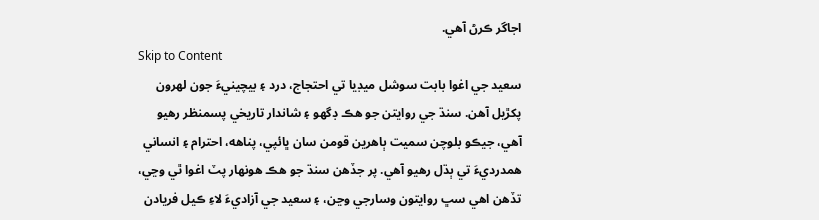اجاگر ڪرڻ آهي.
Skip to Content
سعيد جي اغوا بابت سوشل ميڊيا تي احتجاج، درد ۽ بيچينيءَ جون لهرون پکڙيل آهن. سنڌ جي روايتن جو هڪ ڊگهو ۽ شاندار تاريخي پسمنظر رهيو آهي، جيڪو بلوچن سميت ٻاهرين قومن سان ڀائپي، پناهه، احترام ۽ انساني همدرديءَ تي ٻڌل رهيو آهي. پر جڏهن سنڌ جو هڪ هونهار پٽ اغوا ٿي وڃي، تڏهن اهي سڀ روايتون وسارجي وڃن، ۽ سعید جي آزاديءَ لاءِ ڪيل فريادن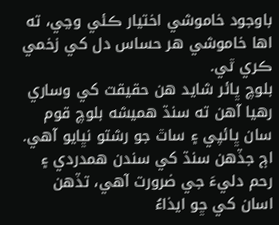باوجود خاموشي اختيار ڪئي وڃي، ته اها خاموشي هر حساس دل کي زخمي ڪري ٿي.
بلوچ ڀائر شايد هن حقيقت کي وساري رهيا آهن ته سنڌ هميشه بلوچ قوم سان ڀائپي ۽ ساٿ جو رشتو نڀايو آهي. اڄ جڏهن سنڌ کي سندن همدردي ۽ رحم دليءَ جي ضرورت آهي، تڏهن اسان کي ڇو ايذاءُ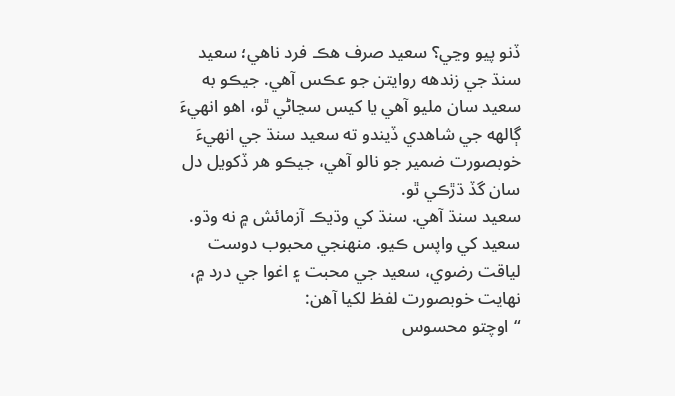ڏنو پيو وڃي؟ سعید صرف هڪ فرد ناهي؛ سعید سنڌ جي زندهه روايتن جو عڪس آهي. جيڪو به سعید سان مليو آهي يا کيس سڃاڻي ٿو، اهو انهيءَ ڳالهه جي شاهدي ڏيندو ته سعید سنڌ جي انهيءَ خوبصورت ضمير جو نالو آهي، جيڪو هر ڏکويل دل سان گڏ ڌڙڪي ٿو.
سعید سنڌ آهي. سنڌ کي وڌيڪ آزمائش ۾ نه وڌو. سعید کي واپس ڪيو. منهنجي محبوب دوست لياقت رضوي، سعید جي محبت ۽ اغوا جي درد ۾، نهايت خوبصورت لفظ لکيا آهن:
“اوچتو محسوس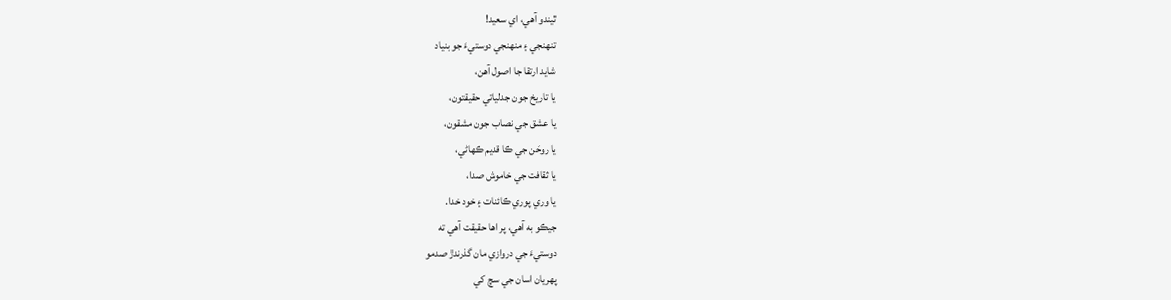ٿيندو آهي، اي سعید!
تنهنجي ۽ منهنجي دوستيءَ جو بنياد
شايد ارتقا جا اصول آهن،
يا تاريخ جون جدلياتي حقيقتون،
يا عشق جي نصاب جون مشقون،
يا روحَن جي ڪا قديم ڪهاڻي،
يا ثقافت جي خاموش صدا،
يا وري پوري ڪائنات ۽ خود خدا.
جيڪو به آهي، پر اها حقيقت آهي ته
دوستيءَ جي دروازي مان گذرندڙ صدمو
پهريان اسان جي سچ کي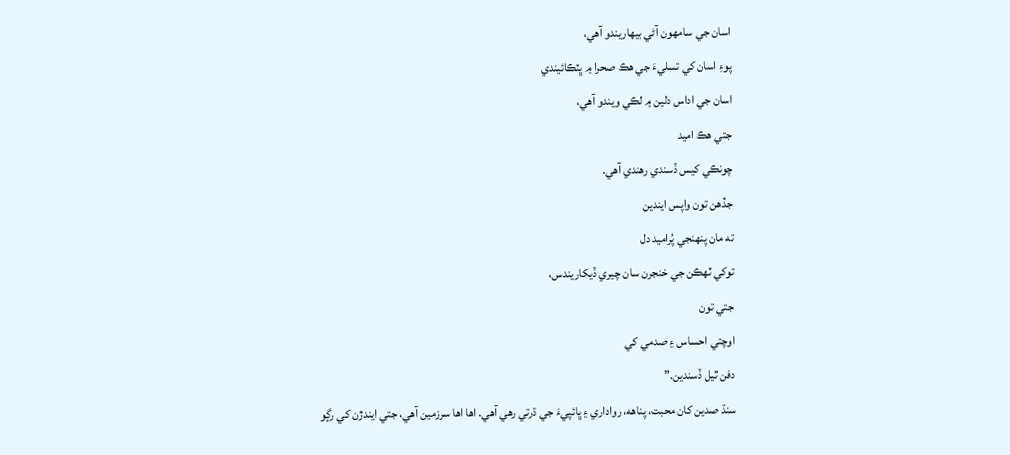اسان جي سامهون آڻي بيهاريندو آهي،
پوءِ اسان کي تسليءَ جي هڪ صحرا ۾ ڀٽڪائيندي
اسان جي اداس دلين ۾ لڪي ويندو آهي،
جتي هڪ اميد
چونڪي کيس ڏسندي رهندي آهي.
جڏهن تون واپس ايندين
ته مان پنهنجي پُراميد دل
توکي ٽهڪن جي خنجرن سان چيري ڏيکاريندس،
جتي تون
اوچتي احساس ۽ صدمي کي
دفن ٿيل ڏسندين.”
سنڌ صدين کان محبت، پناهه، رواداري ۽ ڀائپيءَ جي ڌرتي رهي آهي. اها اها سرزمين آهي، جتي ايندڙن کي رڳو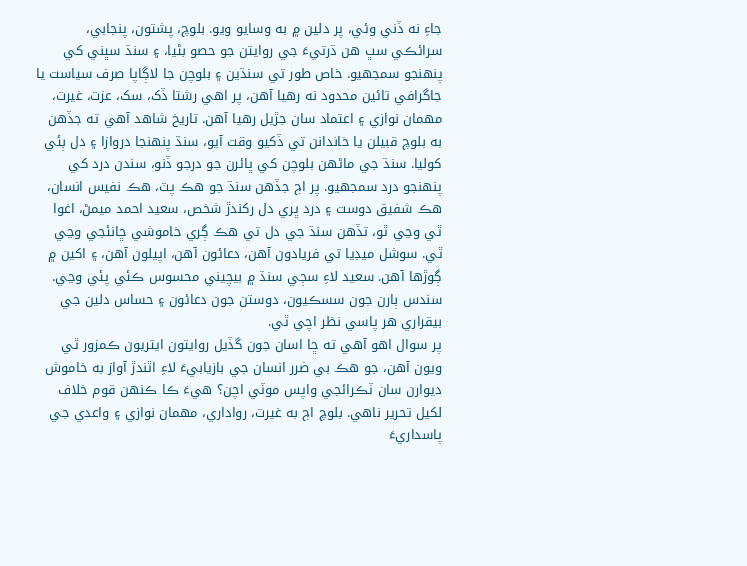جاءِ نه ڏني وئي، پر دلين ۾ به وسايو ويو. بلوچ، پشتون، پنجابي، سرائڪي سڀ هن ڌرتيءَ جي روايتن جو حصو بڻيا، ۽ سنڌ سڀني کي پنهنجو سمجهيو. خاص طور تي سنڌين ۽ بلوچن جا لاڳاپا صرف سياست يا جاگرافي تائين محدود نه رهيا آهن، پر اهي رشتا ڏک، سک، عزت، غيرت، مهمان نوازي ۽ اعتماد سان جڙيل رهيا آهن. تاريخ شاهد آهي ته جڏهن به بلوچ قبيلن يا خاندانن تي ڏکيو وقت آيو، سنڌ پنهنجا دروازا ۽ دل ٻئي کوليا. سنڌ جي ماڻهن بلوچن کي ڀائرن جو درجو ڏنو، سندن درد کي پنهنجو درد سمجهيو. پر اڄ جڏهن سنڌ جو هڪ پٽ، هڪ نفيس انسان، هڪ شفيق دوست ۽ درد ڀري دل رکندڙ شخص، سعید احمد ميمڻ، اغوا ٿي وڃي ٿو، تڏهن سنڌ جي دل تي هڪ ڳري خاموشي ڇانئجي وڃي ٿي. سوشل ميڊيا تي فريادون آهن، دعائون آهن، اپيلون آهن، ۽ اکين ۾ ڳوڙها آهن. سعید لاءِ سڄي سنڌ ۾ بيچيني محسوس ڪئي پئي وڃي. سندس ٻارن جون سسڪيون، دوستن جون دعائون ۽ حساس دلين جي بيقراري هر پاسي نظر اچي ٿي.
پر سوال اهو آهي ته ڇا اسان جون گڏيل روايتون ايتريون ڪمزور ٿي ويون آهن، جو هڪ بي ضرر انسان جي بازيابيءَ لاءِ اٿندڙ آواز به خاموش ديوارن سان ٽڪرائجي واپس موٽي اچن؟ هيءَ ڪا ڪنهن قوم خلاف لکيل تحرير ناهي. بلوچ اڄ به غيرت، رواداري، مهمان نوازي ۽ واعدي جي پاسداريءَ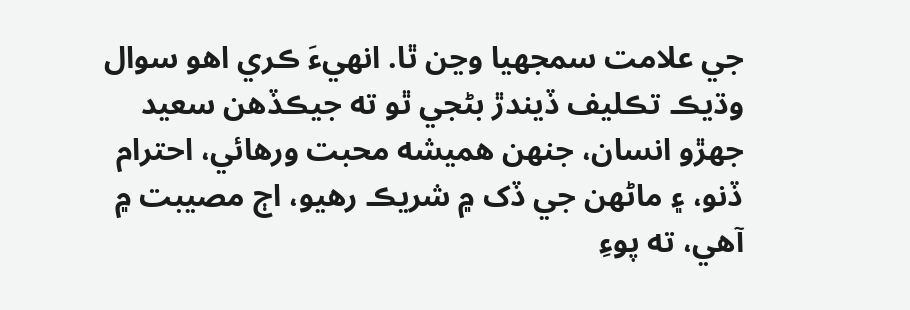جي علامت سمجهيا وڃن ٿا. انهيءَ ڪري اهو سوال وڌيڪ تڪليف ڏيندڙ بڻجي ٿو ته جيڪڏهن سعید جهڙو انسان، جنهن هميشه محبت ورهائي، احترام ڏنو، ۽ ماڻهن جي ڏک ۾ شريڪ رهيو، اڄ مصيبت ۾ آهي، ته پوءِ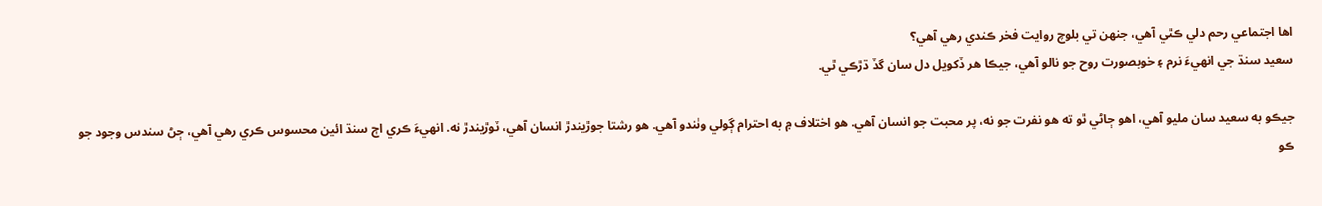اها اجتماعي رحم دلي ڪٿي آهي، جنهن تي بلوچ روايت فخر ڪندي رهي آهي؟
سعید سنڌ جي انهيءَ نرم ۽ خوبصورت روح جو نالو آهي، جيڪا هر ڏکويل دل سان گڏ ڌڙڪي ٿي.

جيڪو به سعید سان مليو آهي، اهو ڄاڻي ٿو ته هو نفرت جو نه، پر محبت جو انسان آهي. هو اختلاف ۾ به احترام ڳولي وٺندو آهي. هو رشتا جوڙيندڙ انسان آهي، ٽوڙيندڙ نه. انهيءَ ڪري اڄ سنڌ ائين محسوس ڪري رهي آهي، ڄڻ سندس وجود جو ڪو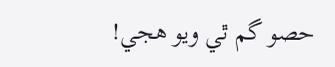حصو گم ٿي ويو هجي!